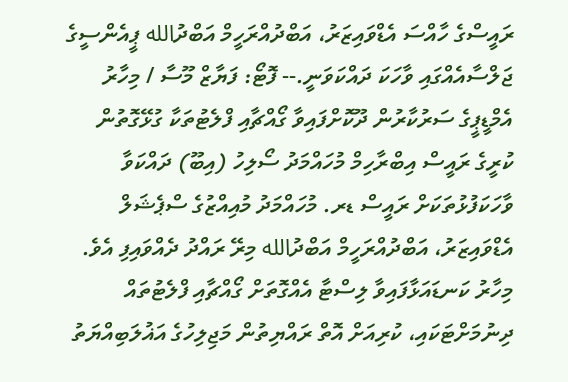ރައީސްގެ ހާއްސަ އެޑްވައިޒަރު، އަބްދުއްރަހީމް އަބްދުالله ޕީއެންސީގެ ޖަލްސާއެއްގައި ވާހަކަ ދައްކަވަނީ.-- ފޮޓޯ: ފަޔާޒް މޫސާ / މިހާރު
އެމްޑީޕީގެ ސަރުކާރުން ދޫކޮށްފައިވާ ގޯއްޗާއި ފްލެޓުތަކާ ގުޅޭގޮތުން ކުރީގެ ރައީސް އިބްރާހިމް މުހައްމަދު ސޯލިހު (އިބޫ) ދައްކަވާ ވާހަކަފުޅުތަކަށް ރައީސް ޑރ. މުހައްމަދު މުއިއްޒުގެ ސްޕެޝަލް އެޑްވައިޒަރު، އަބްދުއްރަހީމް އަބްދުالله މިރޭ ރައްދު ދެއްވައިފި އެވެ.
މިހާރު ކަނޑައަޅާފައިވާ ލިސްޓާ އެއްގޮތަށް ގޯއްޗާއި ފްލެޓުތައް ދިނުމަށްޓަކައި، ކުރިއަށް އޮތް ރައްޔިތުން މަޖިލިހުގެ އަޣުލަބިއްޔަތު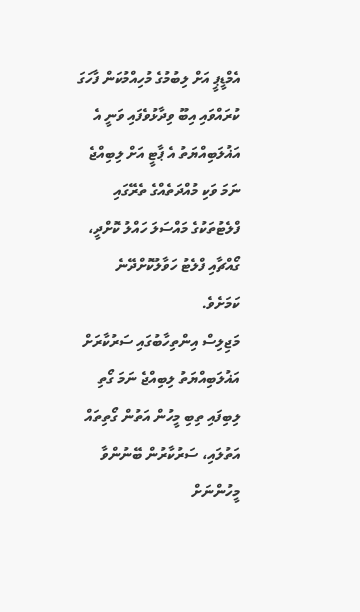އެމްޑީޕީ އަށް ލިބުމުގެ މުހިއްމުކަން ފާހަގަ ކުރައްވައި އިބޫ ވިދާޅުވެފައި ވަނީ އެ އަޣުލަބިއްޔަތު އެ ޕާޓީ އަށް ލިބިއްޖެ ނަމަ ވަކި މުއްދަތެއްގެ ތެރޭގައި ފްލެޓުތަކުގެ މައްސަލަ ހައްލު ކޮށްދީ، ގޯއްޗާއި ފްލެޓު ހަވާލުކޮށްދޭނެ ކަމަށެވެ.
މަޖިލިސް އިންތިހާބުގައި ސަރުކާރަށް އަޣުލަބިއްޔަތު ލިބިއްޖެ ނަމަ ގޯތި ލިބިފައި ތިބި މީހުން އަތުން ގޯތިތައް އަތުލައި، ސަރުކާރުން ބޭނުންވާ މީހުންނަށް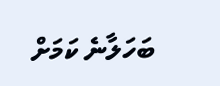ބަހަލާނެ ކަމަށް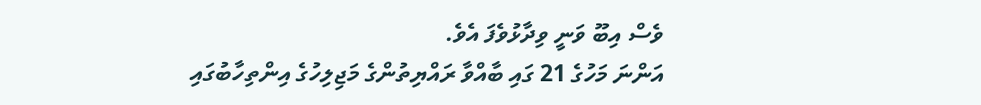ވެސް އިބޫ ވަނީ ވިދާޅުވެފަ އެވެ.
އަންނަ މަހުގެ 21 ގައި ބާއްވާ ރައްޔިތުންގެ މަޖިލިހުގެ އިންތިހާބުގައި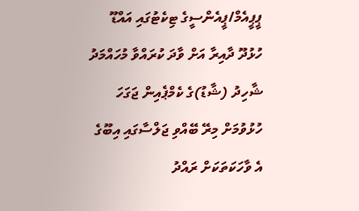ޕީޕީއެމް/ޕީއެންސީގެ ޓިކެޓުގައި އައްޑޫ ހުޅުދޫ ދާއިރާ އަށް ވާދަ ކުރައްވާ މުހައްމަދު ޝާހިދު (ޝާޑު)ގެ ކެމްޕެއިން ޖަގަހަ ހުޅުވުމަށް މިރޭ ބޭއްވި ޖަލްސާގައި އިބޫގެ އެ ވާހަކަތަކަށް ރައްދު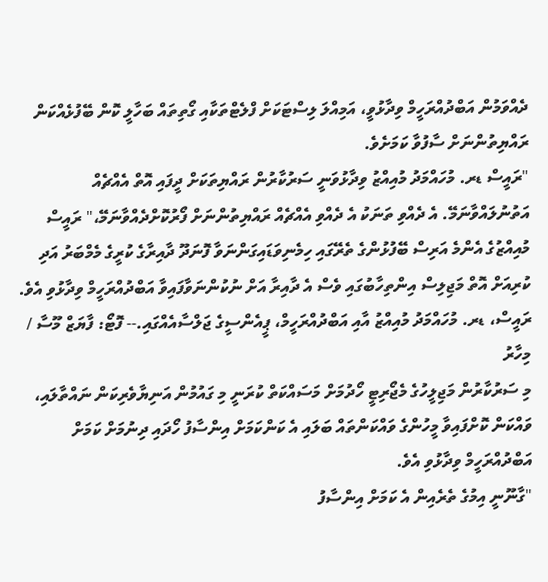ދެއްވަމުން އަބްދުއްރަހީމް ވިދާޅުވީ، އަމިއްލަ ލިސްޓަކަށް ފްލެޓްތަކާއި ގޯތިތައް ބަހާލީ ކޮން ބޭފުޅެއްކަން ރައްޔިތުންނަށް ސާފުވާ ކަމަށެވެ.
"ރައީސް ޑރ. މުހައްމަދު މުއިއްޒު ވިދާޅުވަނީ ސަރުކާރުން ރައްޔިތަކަށް ދީފައި އޮތް އެއްޗެއް އަތުނުލައްވާނަމޭ. އެ ދެއްވި ތަނަކު އެ ދެއްވި އެއްޗެއް ރައްޔިތުންނަށް ފޯރުކޮށްދެއްވާނަމޭ،" ރައީސް މުއިއްޒުގެ އެންމެ އަރިސް ބޭފުޅުންގެ ތެރޭގައި ހިމެނިވަޑައިގަންނަވާ ފޮނަދޫ ދާއިރާގެ ކުރީގެ މެމްބަރު އަދި ކުރިއަށް އޮތް މަޖިލިސް އިންތިހާބުގައި ވެސް އެ ދާއިރާ އަށް ނުކުންނަވާފައިވާ އަބްދުއްރަހީމް ވިދާޅުވި އެވެ.
ރައީސް، ޑރ. މުހައްމަދު މުއިއްޒު އާއި އަބްދުއްރަހީމް، ޕީއެންސީގެ ޖަލްސާއެއްގައި.-- ފޮޓޯ: ފާޔަޒް މޫސާ / މިހާރު
މި ސަރުކާރުން މަޖިލީހުގެ މެޖޯރިޓީ ހޯދުމަށް މަސައްކަތް ކުރަނީ މި ގައުމުން އަނިޔާވެރިކަން ނައްތާލައި، ވައްކަން ކޮށްފައިވާ މީހުންގެ ވައްކަންތައް ބަލައި އެ ކަންކަމަށް އިންސާފު ހޯދައި ދިނުމަށް ކަމަށް އަބްދުއްރަހީމް ވިދާޅުވި އެވެ.
"ގާނޫނީ އިމުގެ ތެރެއިން އެ ކަމަށް އިންސާފު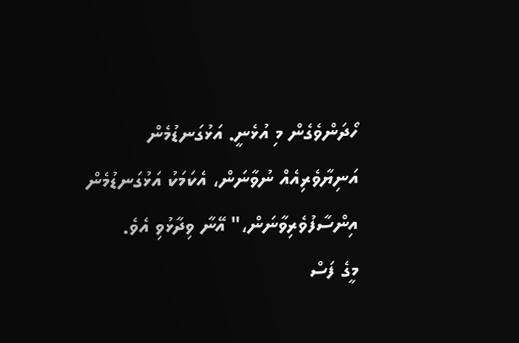ހޯދަންވެގެން މި އުޅެނީ. އަޅުގަނޑުމެން އަނިޔާވެރިއެއް ނުވާނަން، އެކަމަކު އަޅުގަނޑުމެން އިންސާފުވެރިވާނަން،" އޭނާ ވިދާޅުވި އެވެ.
މީގެ ފަސް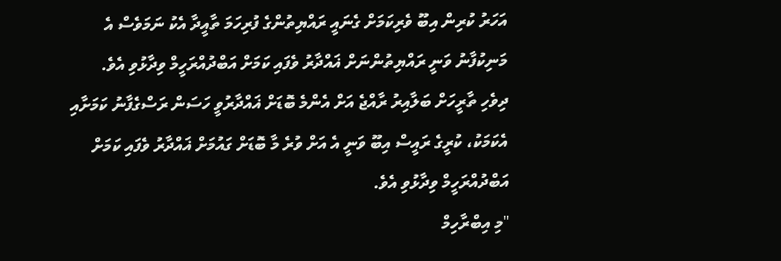އަހަރު ކުރިން އިބޫ ވެރިކަމަށް ގެނައީ ރައްޔިތުންގެ ފުރިހަމަ ތާއީދާ އެކު ނަމަވެސް އެ މަނިކުފާނު ވަނީ ރައްޔިތުންނަށް ޣައްދާރު ވެފައި ކަމަށް އަބްދުއްރަހީމް ވިދާޅުވި އެވެ.
ދިވެހި ތާރީހަށް ބަލާއިރު ރާއްޖެ އަށް އެންމެ ބޮޑަށް ޣައްދާރުވީ ހަސަން ރަސްގެފާނު ކަމަށާއި އެކަމަކު، ކުރީގެ ރައީސް އިބޫ ވަނީ އެ އަށް ވުރެ މާ ބޮޑަށް ގައުމަށް ޣައްދާރު ވެފައި ކަމަށް އަބްދުއްރަހީމް ވިދާޅުވި އެވެ.
"މި އިބްރާހިމް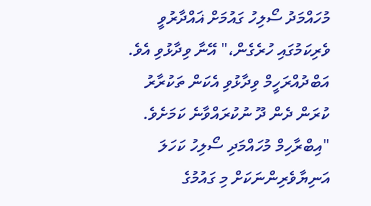މުހައްމަދު ސޯލިހު ގައުމަށް ޣައްދާރުވީ ވެރިކަމުގައި ހުރެގެން،" އޭނާ ވިދާޅުވި އެވެ.
އަބްދުއްރަހީމް ވިދާޅުވި އެކަން ތަކުރާރު ކުރަން ދެން ދޫ ނުކުރައްވާނެ ކަމަށެވެ.
"އިބްރާހިމް މުހައްމަދި ސޯލިހު ކަހަލަ އަނިޔާވެރިންނަކަށް މި ގައުމުގެ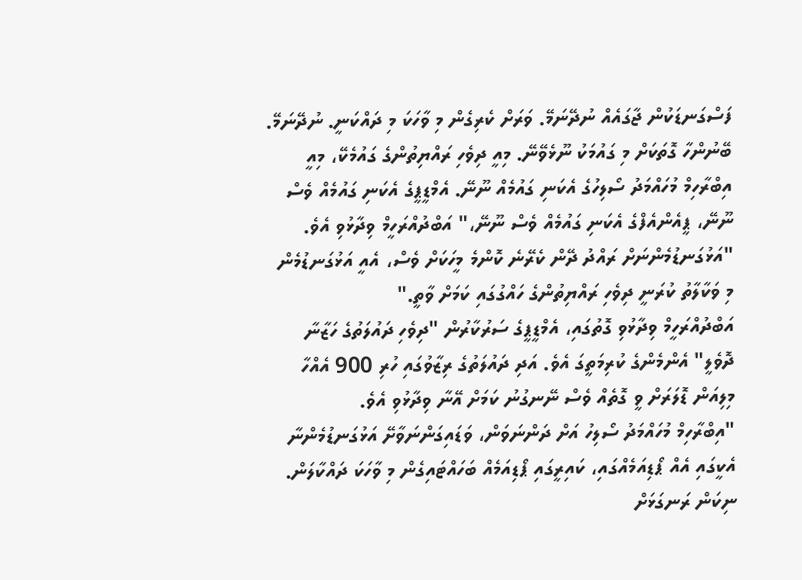ފަސްގަނޑަކުން ޖާގައެއް ނުދޭނަމޭ. ވަރަށް ކެރިގެން މި ވާހަކަ މި ދައްކަނީ. ނުދޭނަމޭ. ބޭނުންހާ ގޮތަކަށް މި ގައުމަކު ނޫޅެވޭނޭ. މިއީ ދިވެހި ރައްޔިތުންގެ ގައުމެކޭ، މިއީ އިބްރާހިމް މުހައްމަދު ސޯލިހުގެ އެކަނި ގައުމެއް ނޫނޭ. އެމްޑީޕީގެ އެކަނި ގައުމެއް ވެސް ނޫނޭ، ޕީއެންއެފްގެ އެކަނި ގައުމެއް ވެސް ނޫނޭ،" އަބްދުއްރަހީމް ވިދާޅުވި އެވެ.
"އަޅުގަނޑުމެންނަށް ރައްދު ދޭން ކެރޭނެ ކޮންމެ މީހަކަށް ވެސް، އެއީ އަޅުގަނޑުމެން މި ވަކާލާތު ކުރަނީ ދިވެހި ރައްޔިތުންގެ ހައްގުގައި ކަމަށް ވާތީ."
އަބްދުއްރަހީމް ވިދާޅުވި ގޮތުގައި، އެމްޑީޕީގެ ސަރުކާރުން "ދިވެހި ދައުލަތުގެ ހަޒާނާ ދޮވެލީ" އެންމެންގެ ކުރިމަތީގަ އެވެ. އަދި ދައުލަތުގެ ރިޒާވުގައި ހުރި 900 އެއްހާ މިލިއަން ޑޮލަރަށް ވީ ގޮތެއް ވެސް ނޭނގުނު ކަމަށް އޭނާ ވިދާޅުވި އެވެ.
"އިބްރާހިމް މުހައްމަދު ސޯލިހު އަށް ދަންނަވަން، ވަޑައިގަންނަވާށޭ އަޅުގަނޑުމެންނާ އެކީގައި އެއް ޕޯޑިއަމެއްގައި، ކައިރީގައި ޕޯޑިއަމެއް ބަހައްޓައިގެން މި ވާހަކަ ދައްކާލަން. ނިކަން ރަނގަޅަށް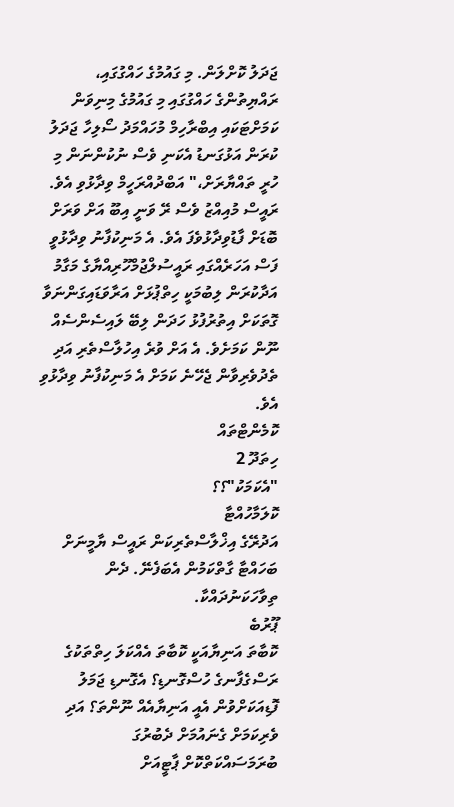ޖަދަލު ކޮށްލަން. މި ގައުމުގެ ހައްގުގައި، ރައްޔިތުންގެ ހައްގުގައި މި ގައުމުގެ މިނިވަން ކަމަށްޓަކައި އިބްރާހިމް މުހައްމަދު ސޯލިހާ ޖަދަލު ކުރަން އަޅުގަނޑު އެކަނި ވެސް ނުކުންނަން މި ހުރީ ތައްޔާރަށް،" އަބްދުއްރަހީމް ވިދާޅުވި އެވެ.
ރައީސް މުއިއްޒު ވެސް ރޭ ވަނީ އިބޫ އަށް ވަރަށް ބޮޑަށް ފާޑުވިދާޅުވެފަ އެވެ. އެ މަނިކުފާނު ވިދާޅުވީ ފަސް އަހަރެއްގައި ރައީސުލްޖުމްހޫރިއްޔާގެ މަގާމު އަދާކުރަން ލިބުމަކީ ހިތްޕުޅަށް އަރާވަޑައިގަންނަވާ ގޮތަކަށް އިތުރުފުޅު ހަދަން ލިބޭ ލައިސެންސެއް ނޫން ކަމަށެވެ. އެ އަށް ވުރެ އިހުލާސްތެރި އަދި ތެދުވެރިވާން ޖެހޭނެ ކަމަށް އެ މަނިކުފާނު ވިދާޅުވި އެވެ.
ކޮމެންޓްތައް
ހިތަދޫ 2
"އެކަމަކު"؟؟
ކޮލަމާހުއްޓާ
އަދުރޭގެ އިޚްލާސްތެރިކަން ރައީސް ޔާމީނަށް ބަހައްޓާ ގާތްކަމުން އެބަފެނޭ. ދެން ތިވާހަކަނުދައްކާ.
ޕޫރުބެ
ކޮބާތަ އަނިޔާއަކީ ކޮބާތަ އެއްކަލަ ހިތްތަކުގެ ރަސްގެފާނގެ ހުސްގޮނޑި؟ އެގޮނޑި ޖަމަލު ފޮޑިއަކަށްވުން އެއީ އަނިޔާއެއް ނޫންތަ؟ އަދި ވެރިކަމަށް ގެނައުމަށް ދެބުރުގަ ބުރަމަސައްކަތްކޮށް ޕާޓީއަށް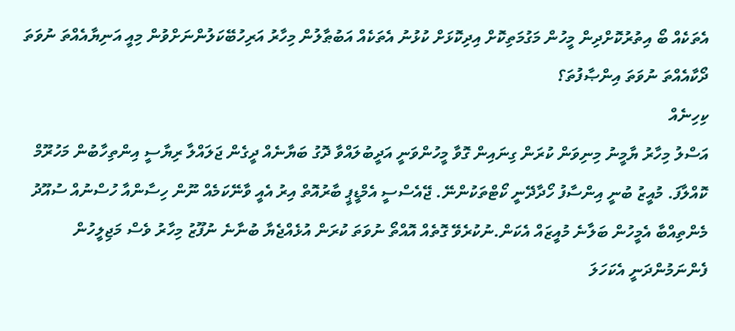އެތަކެއް ބޯ އިތުރުކޮށްދިން މީހުން މަގުމަތިކޮށް އިދިކޮޅަށް ކުޅުނު އެތަކެއް އަބުޠާލުން މިހާރު އަރިހުބޭކަލުންނަށްވުން މިއީ އަނިޔާއެއްތަ ނުވަތަ ދޯކާއެއްތަ ނުވަތަ އިންޞާފުތަ؟
ކިހިނެއް
އަސްލު މިހާރު ޔާމީނު މިނިވަން ކުރަން ގިނައިން ގޮވާ މީހުންވަނީ އަދީބުލައްވާ ދޮގު ބަޔާނެއް ދީގެން ޖަލައްލާ ރިޔާސީ އިންތިހާބުން މަހުރޫމް ކޮއްލާފަ. މުއީޒު ބުނީ އިންސާފު ހޯދާދޭނީ ކޯޓްތަކުންނޭ. ޖޭއެސްސީ އެމްޑީޕީ ބާރުއޮތް އިރު އެއީ ވާނޭކަމެއް ނޫން ހިސާންއާ ހުސްނުއް ސުއޫދު މެންތިއްބާ އެމީހުން ބަލާނެ މުއީޒައް އެކަން.ނުކުރެވޭ ގޮތެއް އޮއްތޯ ނުވަތަ ކުރަން އުޅެއްޖެޔާ ބުނާނެ ނުފޫޒު މިހާރު ވެސް މަޖިލީހުން ފެންނަމުންދަނީ އެކަހަލަ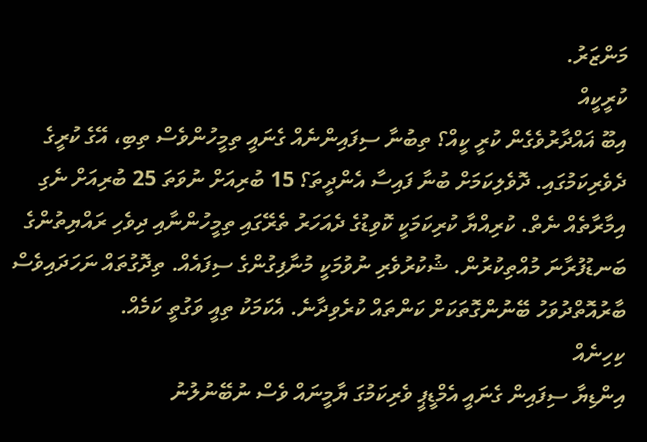މަންޒަރު.
ކުރީކީއް
އިބޫ ޣައްދާރުވެގެން ކުރީ ކީއް؟ ތިބުނާ ސިފައިންނެއް ގެނައީ ތިމީހުންވެސް ތިބި، އޭގެ ކުރީގެ ދެވެރިކަމުގައި. ދޮވެލިކަމަށް ބުނާ ފައިސާ އެންދީތަ؟ 15 ބުރިއަށް ނުވަތަ 25 ބުރިއަށް ނެގި އިމާރާތެއް ނެތް. ކުރިއްޔާ ކުރިކަމަކީ ކޮވިޑުގެ ދެއަހަރު ތެރޭގައި ތިމީހުންނާއި ދިވެހި ރައްޔިތުންގެ ބަނޑުފުރާނަ މުއްތިކުރުން. ޝުކުރުވެރި ނުވުމަކީ މުނާފިގުންގެ ސިފައެއް. ތިދޮގުތައް ނަހަދައިވެސް ބާރުއޮތްދުވަހު ބޭނުންގޮތަކަށް ކަންތައް ކުރެވިދާނެ. އެކަމަކު ތިއީ ވަގުތީ ކަމެއް.
ކިހިނެއް
އިންޑިޔާ ސިފައިން ގެނައީ އެމްޑީޕީ ވެރިކަމުގަ ޔާމީނައް ވެސް ނުބޭނުލުނު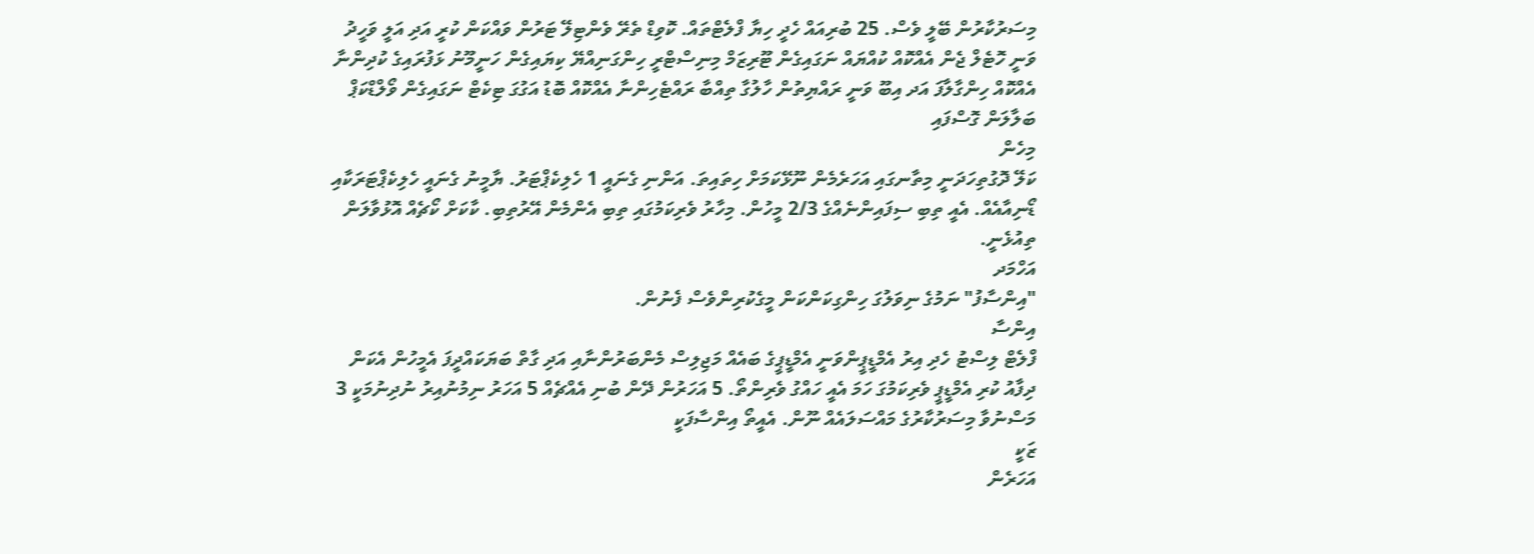މިސަރުކާރުން ބޭލީ ވެސް. 25 ބުރިއައް ހެދީ ހިޔާ ފްލެޓްތައް. ކޮވިޑް ތެރޭ ވެންޓިލޭ ޓަރުން ވައްކަން ކުރީ އަދި އަލީ ވަހީދު ވަނީ ހޮޓެލް ޖެން އެއްކޮއް ކުއްޔައް ނަގައިގެން ޓޫރިޒަމް މިނިސްޓްރީ ހިންގަނިއްޔޭ ކިޔައިގެން ހަނީމޫނު ޅަފުރައިގެ ކުދިންނާ އެއްކޮއް ހިންގާލާފަ އަދ އިބޫ ވަނީ ރައްޔިތުން ހާލުގާ ތިއްބާ ރައްޓެހިންނާ އެއްކޮއް ބޮޑު އަގުގަ ޓިކެޓް ނަގައިގެން ވޯލްޑްކަޕް ބަލާލަން ގޮސްފައި
މިހެން
ކަލޭ ދޮގުތިހަދަނީ މިތާނގައި އަހަރެމެން ނޫޅޭކަމަށް ހިތައިތަ. އަންނި ގެނައީ 1 ހެލިކެޕްޓަރު. ޔާމީނު ގެނައީ ހެލިކެޕްޓަރަކާއި ޑޯނިއާއެއް. އެއީ ތިބި ސިފައިންނެއްގެ 2/3 މީހުން. މިހާރު ވެރިކަމުގައި ތިބި އެންމެން އޭރުތިބި. ކާކަށް ކޯޗެއް އޮޅުވާލަން ތިއުޅެނީ.
އަހްމަދ
"އިންސާފު" ނަމުގެ ނިވަލުގަ ހިންގިކަންކަން މީގެކުރިންވެސް ފެނުން.
އިންސާ
ފްލެޓް ލިސްޓު ހެދި އިރު އެމްޑީޕީންވަނީ އެމްޑީޕީގެ ބައެއް މަޖިލިސް މެންބަރުންނާއި އަދި ގާތް ބަޔަކައްދީފަ އެމީހުން އެކަން ދިފާއު ކުރި އެމްޑީޕީ ވެރިކަމުގަ ހަމަ އެއީ ހައްގު ވެރިންތޯ. 5 އަހަރުން ދޭން ބުނި އެއްޗެއް 5 އަހަރު ނިމުނުއިރު ނުދިނުމަކީ 3 މަސްނުވާ މިސަރުކާރުގެ މައްސަލައެއް ނޫން. އެއީތޯ އިންސާފަކީ
ޒަކީ
އަހަރެން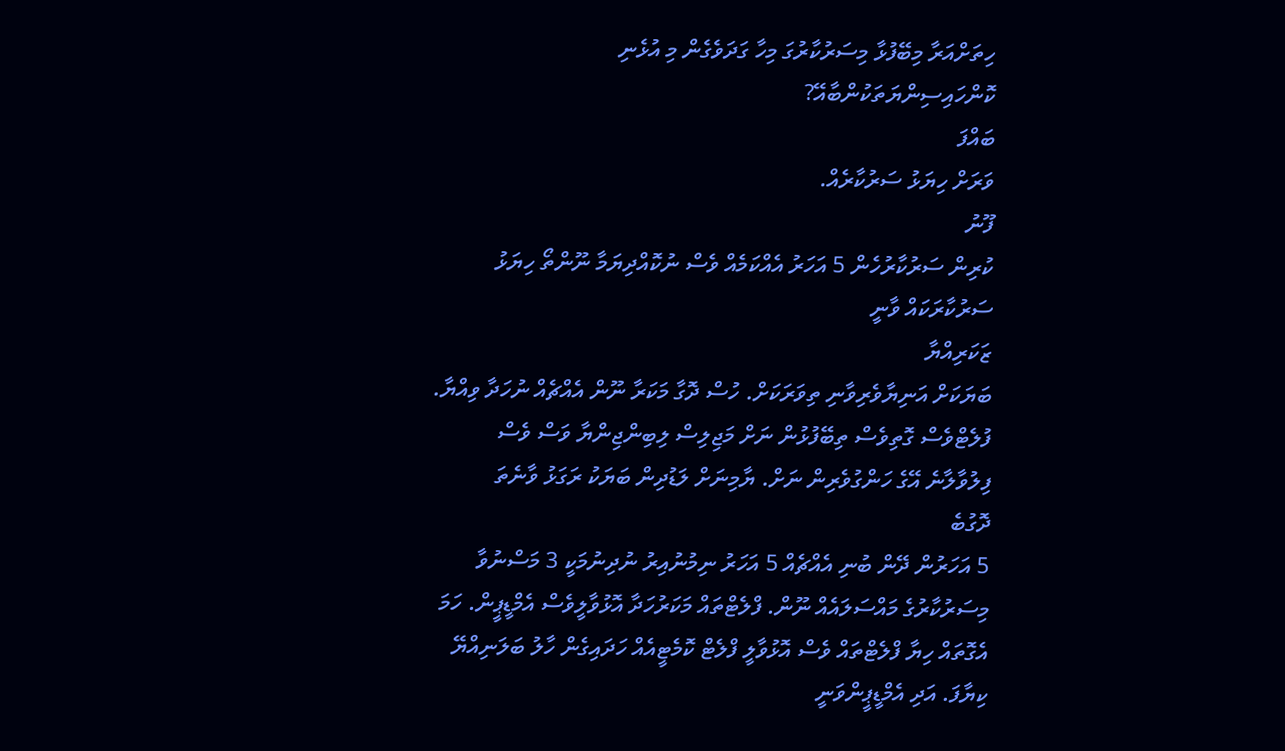ހިތަށްއަރާ މިބޭފުޅާ މިސަރުކާރުގަ މިހާ ގަދަވެގެން މި އުޅެނި ކޮންހައިސިންޔަތަކުންބާއޭ?
ބައްފަ
ވަރަށް ހިޔަޅު ސަރުކާރެއް.
ފޫނު
ކުރިން ސަރުކާރުހެން 5 އަހަރު އެއްކަމެއް ވެސް ނުކޮއްދިޔަމާ ނޫންތޯ ހިޔަޅު ސަރުކާރަކައް ވާނީ
ޒަކަރިއްޔާ
ބަޔަކަށް އަނިޔާވެރިވާނި ތިވަރަކަށް. ހުސް ދޮގާ މަކަރާ ނޫން އެއްޗެއް ނުހަދާ ވިއްޔާ. ފުލެޓްވެސް ގޮތިވެސް ތިބޭފުޅުން ނަށް މަޖިލިސް ލިބިންޖިންޔާ ވަސް ވެސް ފިލުވާލާނެ އޭގެ ހަންގުވެރިން ނަށް. ޔާމިނަށް ލަޑުދިން ބަޔަކު ރަގަޅު ވާނެތަ
ދޮގުބެ
5 އަހަރުން ދޭން ބުނި އެއްޗެއް 5 އަހަރު ނިމުނުއިރު ނުދިނުމަކީ 3 މަސްނުވާ މިސަރުކާރުގެ މައްސަލައެއް ނޫން. ފްލެޓްތައް މަކަރުހަދާ އޮޅުވާލީވެސް އެމްޑީޕީން. ހަމަ އެގޮތައް ހިޔާ ފްލެޓްތައް ވެސް އޮޅުވާލީ ފްލެޓް ކޮމެޓީއެއް ހަދައިގެން ހާލު ބަލަނިއްޔޭ ކިޔާފަ. އަދި އެމްޑީޕީންވަނީ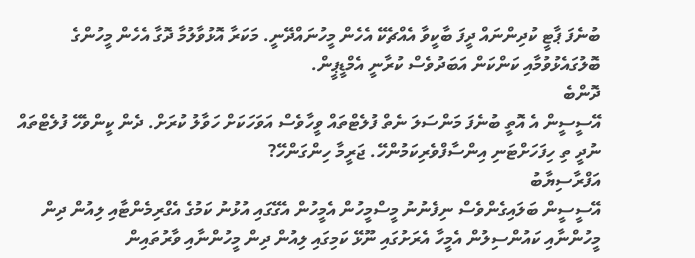ބުނެފަ ޕާޓީ ކުދިންނައް ދީފަ ބާކީވާ އެއްޗެކޭ އެހެން މީހުނައްދޭނީ. މަކަރާ އޮޅުވާލުމާ ދޮގާ އެހެން މީހުންގެ ބޮލުގައެޅުވުމާއި ކަންކަން އަބަދުވެސް ކުރާނީ އެމްޑީޕީން.
ދޮންބެ
އޭސީސީން އެ އޮތީ ބުނެފަ މަންސަލަ ނެތް ފުލެޓްތައް ވީހާވެސް އަވަހަކަށް ހަވާލު ކުރަށް. ދެން ކީންވެހޭ ފުލެޓްތައް ނުދީ ތި ހިފަހަށްޓަނި އިންސާފްވެރިކަމުންހޭ. ޖަރީމާ ހިންގަންހޭ?
އަފްރާސިޔާބު
އޭސީސީން ބަލައިގެންވެސް ނިފެނުނު މީސްމީހުން އެމީހުން އެގޭގައި އުޅުނު ކަމުގެ އެގްރިމެންޓާއި ލިއުން ދިން މީހުންނާއި ކައުންސިލުން އެމީހާ އެރަށުގައި ނޫޅޭ ކަމިގައި ލިއުން ދިން މީހުންނާއި ވާރުތައިން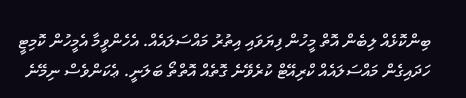ބިންކޮޅެއް ލިބެން އޮތް މީހުން ފިޔަވައި އިތުރު މައްސަލައެއް. އެހެންވީމާ އެމީހުން ކޮމިޓީ ހަދައިގެން މައްސަލައެއް ކްރިއޭޓް ކުރެވޭނެ ގޮތެއް އޮތްތޯ ބަލަނީ. ޢެކަންވެސް ނިމޭނެ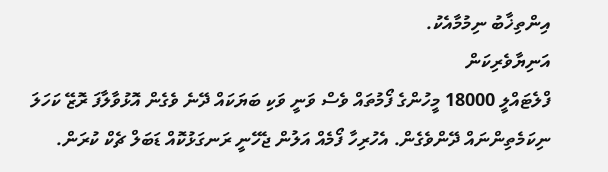އިންތިޚާބު ނިމުމާއެކު.
އަނިޔާވެރިކަން
ފްލެޓައްލީ 18000 މީހުންގެ ފޯމުތައް ވެސް ވަނީ ވަކި ބަޔަކައް ދޭނެ ވެގެން އޮޅުވާލާފަ ރޮޒޭ ކަހަލަ ނިކަމެތިންނައް ދޭންވެގެން. އެހުރިހާ ފޯމެއް އަލުން ޖެހޭނީ ރަނގަޅުކޮއް ޑަބަލް ޗެކް ކުރަން.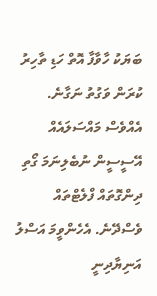ބަޔަކު ހާވާފާ އޮތް ހަޑި ތާހިރު ކުރަން ވަގުތު ނަގާނެ. އެއްވެސް މައްސަލައެއް އޭސީސީން ނުބެލިނަމަ ގޯތި ދިންގޮތައް ފްލެޓްތައް ވެސްދޭނެ. އެހެންވީމަ އަސްލު އަނިޔާދިނީ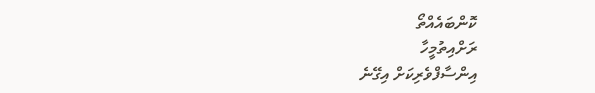ކޮންބައެއްތޯ
ރަށްއިތުމީހާ
އިންސާފްވެރިކަށް އިގޭނެ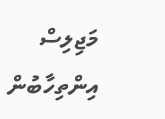މަޖިލިސް އިންތިހާބުން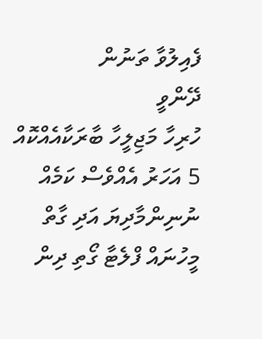ފެއިލުވާ ތަނުން
ދޭންވީ
ހުރިހާ މަޖިލީހާ ބާރަކާއެއްކޮއް 5 އަހަރު އެއްވެސް ކަމެއް ނުނިންމާދިޔަ އަދި ގާތް މީހުނައް ފްލެޓާ ގޯތި ދިން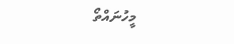މީހުނައްތޯ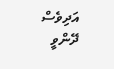އަދިވެސް ދޭންވީ